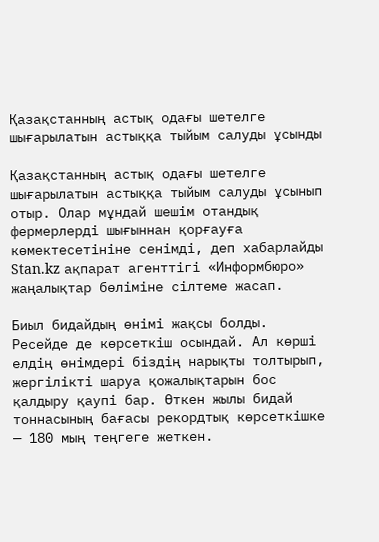Қазақстанның астық одағы шетелге шығарылатын астыққа тыйым салуды ұсынды

Қазақстанның астық одағы шетелге шығарылатын астыққа тыйым салуды ұсынып отыр. Олар мұндай шешім отандық фермерлерді шығыннан қорғауға көмектесетініне сенімді, деп хабарлайды Stan.kz ақпарат агенттігі «Информбюро» жаңалықтар бөліміне сілтеме жасап.

Биыл бидайдың өнімі жақсы болды. Ресейде де көрсеткіш осындай. Ал көрші елдің өнімдері біздің нарықты толтырып, жергілікті шаруа қожалықтарын бос қалдыру қаупі бар. Өткен жылы бидай тоннасының бағасы рекордтық көрсеткішке — 180 мың теңгеге жеткен.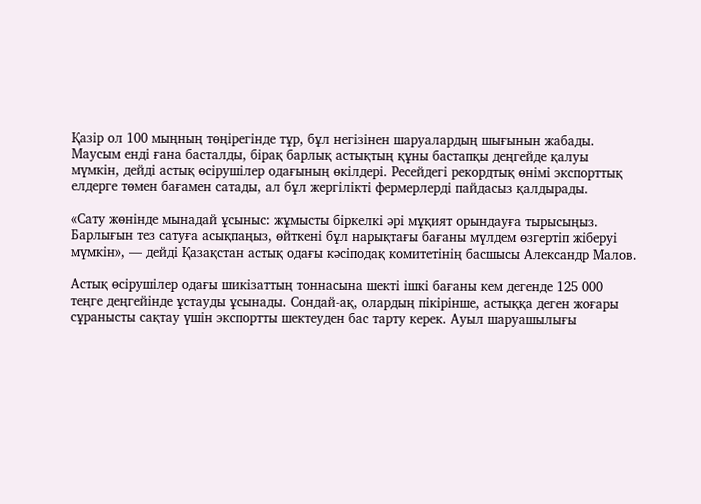Қазір ол 100 мыңның төңірегінде тұр, бұл негізінен шаруалардың шығынын жабады. Маусым енді ғана басталды, бірақ барлық астықтың құны бастапқы деңгейде қалуы мүмкін, дейді астық өсірушілер одағының өкілдері. Ресейдегі рекордтық өнімі экспорттық елдерге төмен бағамен сатады, ал бұл жергілікті фермерлерді пайдасыз қалдырады.

«Сату жөнінде мынадай ұсыныс: жұмысты біркелкі әрі мұқият орындауға тырысыңыз. Барлығын тез сатуға асықпаңыз, өйткені бұл нарықтағы бағаны мүлдем өзгертіп жіберуі мүмкін», — дейді Қазақстан астық одағы кәсіподақ комитетінің басшысы Александр Малов.

Астық өсірушілер одағы шикізаттың тоннасына шекті ішкі бағаны кем дегенде 125 000 теңге деңгейінде ұстауды ұсынады. Сондай-ақ, олардың пікірінше, астыққа деген жоғары сұранысты сақтау үшін экспортты шектеуден бас тарту керек. Ауыл шаруашылығы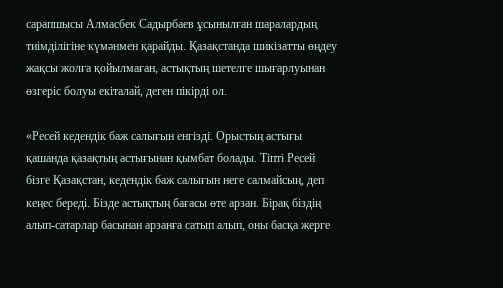сарапшысы Алмасбек Садырбаев ұсынылған шаралардың тиімділігіне күмәнмен қарайды. Қазақстанда шикізатты өңдеу жақсы жолға қойылмаған, астықтың шетелге шығарлуынан өзгеріс болуы екіталай, деген пікірді ол.

«Ресей кедендік баж салығын енгізді. Орыстың астығы қашанда қазақтың астығынан қымбат болады. Тіпті Ресей бізге Қазақстан, кедендік баж салығын неге салмайсың, деп кеңес береді. Бізде астықтың бағасы өте арзан. Бірақ біздің алып-сатарлар басынан арзанға сатып алып, оны басқа жерге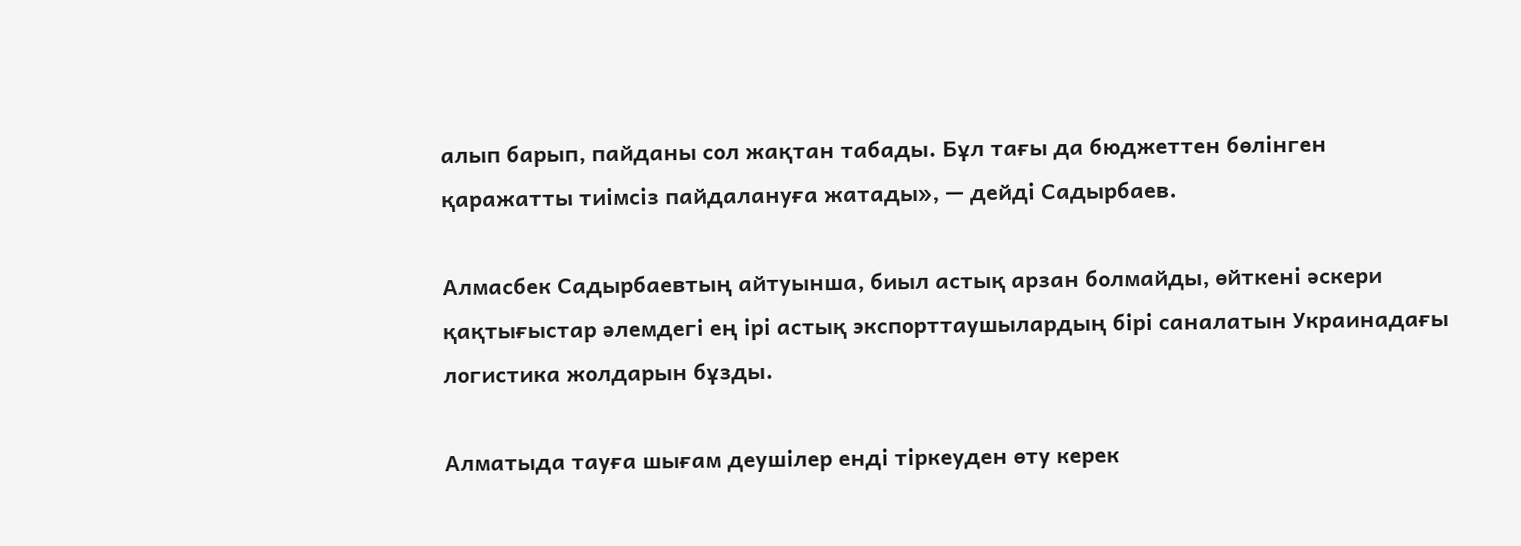алып барып, пайданы сол жақтан табады. Бұл тағы да бюджеттен бөлінген қаражатты тиімсіз пайдалануға жатады», — дейді Садырбаев.

Алмасбек Садырбаевтың айтуынша, биыл астық арзан болмайды, өйткені әскери қақтығыстар әлемдегі ең ірі астық экспорттаушылардың бірі саналатын Украинадағы логистика жолдарын бұзды.

Алматыда тауға шығам деушілер енді тіркеуден өту керек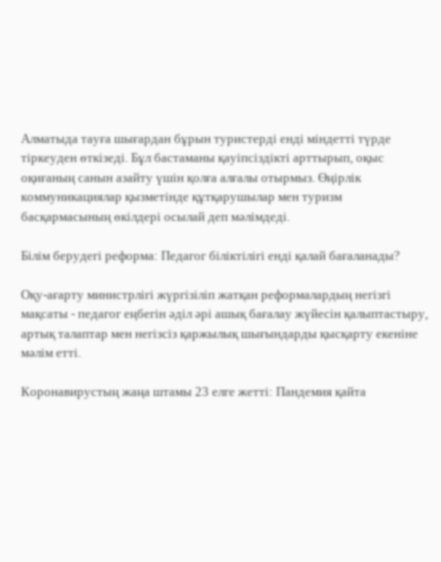Алматыда тауға шығардан бұрын туристерді енді міндетті түрде тіркеуден өткізеді. Бұл бастаманы қауіпсіздікті арттырып, оқыс оқиғаның санын азайту үшін қолға алғалы отырмыз. Өңірлік коммуникациялар қызметінде құтқарушылар мен туризм басқармасының өкілдері осылай деп мәлімдеді.

Білім берудегі реформа: Педагог біліктілігі енді қалай бағаланады?

Оқу-ағарту министрлігі жүргізіліп жатқан реформалардың негізгі мақсаты - педагог еңбегін әділ әрі ашық бағалау жүйесін қалыптастыру, артық талаптар мен негізсіз қаржылық шығындарды қысқарту екеніне мәлім етті.

Коронавирустың жаңа штамы 23 елге жетті: Пандемия қайта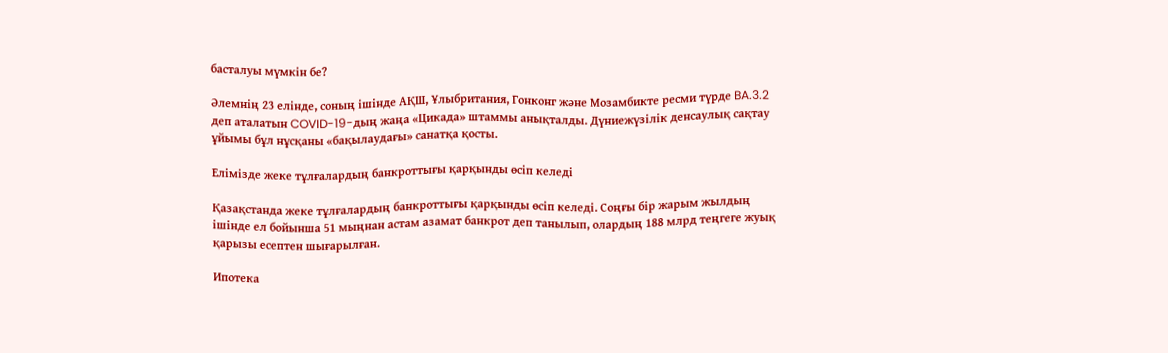басталуы мүмкін бе?

Әлемнің 23 елінде, соның ішінде АҚШ, Ұлыбритания, Гонконг және Мозамбикте ресми түрде BA.3.2 деп аталатын COVID-19-дың жаңа «Цикада» штаммы анықталды. Дүниежүзілік денсаулық сақтау ұйымы бұл нұсқаны «бақылаудағы» санатқа қосты.

Елімізде жеке тұлғалардың банкроттығы қарқынды өсіп келеді

Қазақстанда жеке тұлғалардың банкроттығы қарқынды өсіп келеді. Соңғы бір жарым жылдың ішінде ел бойынша 51 мыңнан астам азамат банкрот деп танылып, олардың 188 млрд теңгеге жуық қарызы есептен шығарылған.

Ипотека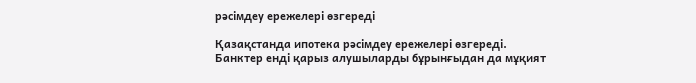рәсімдеу ережелері өзгереді

Қазақстанда ипотека рәсімдеу ережелері өзгереді. Банктер енді қарыз алушыларды бұрынғыдан да мұқият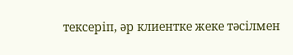тексеріп, әр клиентке жеке тәсілмен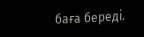баға береді.